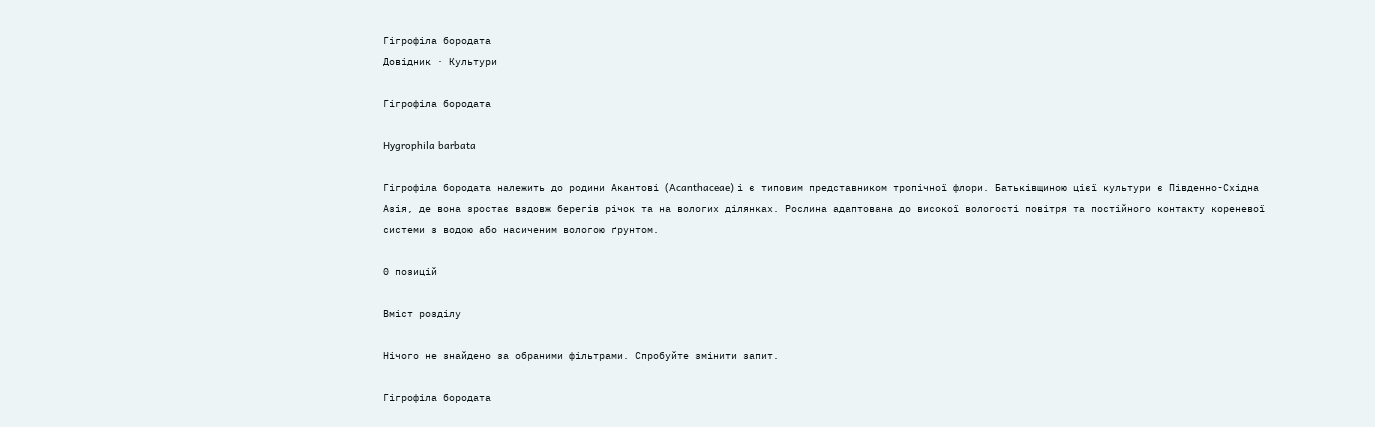Гігрофіла бородата
Довідник · Культури

Гігрофіла бородата

Hygrophila barbata

Гігрофіла бородата належить до родини Акантові (Acanthaceae) і є типовим представником тропічної флори. Батьківщиною цієї культури є Південно-Східна Азія, де вона зростає вздовж берегів річок та на вологих ділянках. Рослина адаптована до високої вологості повітря та постійного контакту кореневої системи з водою або насиченим вологою ґрунтом.

0 позицій

Вміст розділу

Нічого не знайдено за обраними фільтрами. Спробуйте змінити запит.

Гігрофіла бородата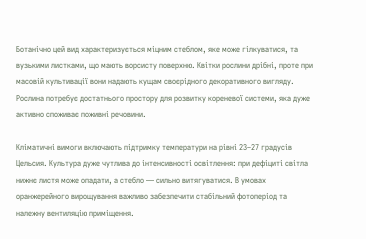Ботанічно цей вид характеризується міцним стеблом, яке може гілкуватися, та вузькими листками, що мають ворсисту поверхню. Квітки рослини дрібні, проте при масовій культивації вони надають кущам своєрідного декоративного вигляду. Рослина потребує достатнього простору для розвитку кореневої системи, яка дуже активно споживає поживні речовини.

Кліматичні вимоги включають підтримку температури на рівні 23–27 градусів Цельсия. Культура дуже чутлива до інтенсивності освітлення: при дефіциті світла нижнє листя може опадати, а стебло — сильно витягуватися. В умовах оранжерейного вирощування важливо забезпечити стабільний фотоперіод та належну вентиляцію приміщення.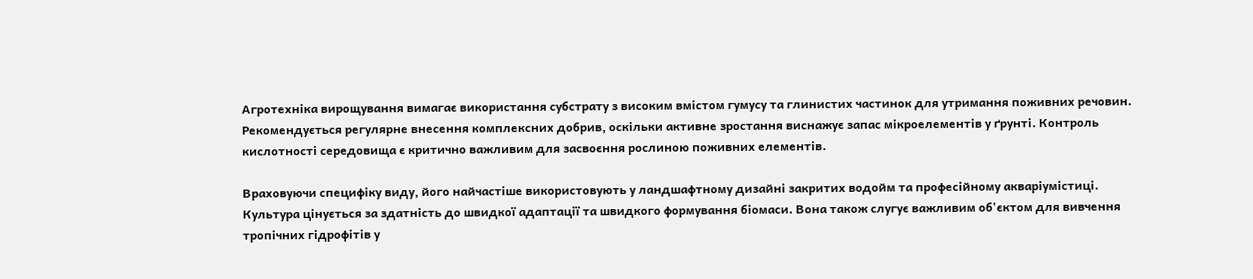Агротехніка вирощування вимагає використання субстрату з високим вмістом гумусу та глинистих частинок для утримання поживних речовин. Рекомендується регулярне внесення комплексних добрив, оскільки активне зростання виснажує запас мікроелементів у ґрунті. Контроль кислотності середовища є критично важливим для засвоєння рослиною поживних елементів.

Враховуючи специфіку виду, його найчастіше використовують у ландшафтному дизайні закритих водойм та професійному акваріумістиці. Культура цінується за здатність до швидкої адаптації та швидкого формування біомаси. Вона також слугує важливим об'єктом для вивчення тропічних гідрофітів у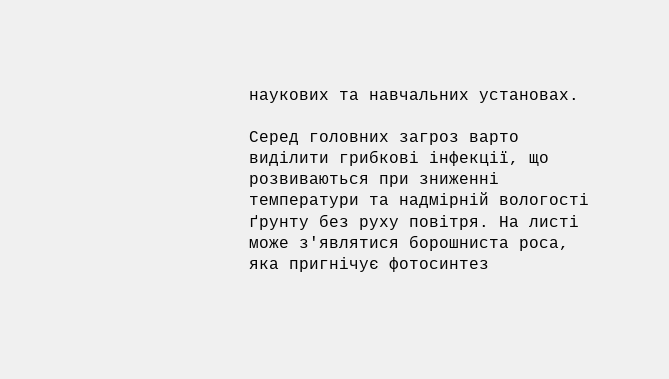наукових та навчальних установах.

Серед головних загроз варто виділити грибкові інфекції, що розвиваються при зниженні температури та надмірній вологості ґрунту без руху повітря. На листі може з'являтися борошниста роса, яка пригнічує фотосинтез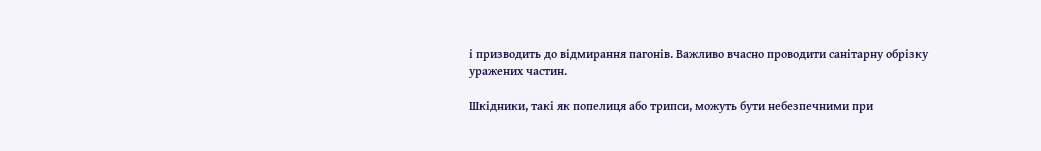і призводить до відмирання пагонів. Важливо вчасно проводити санітарну обрізку уражених частин.

Шкідники, такі як попелиця або трипси, можуть бути небезпечними при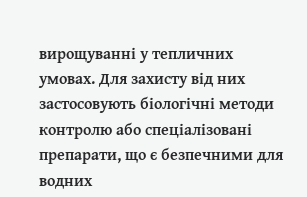вирощуванні у тепличних умовах. Для захисту від них застосовують біологічні методи контролю або спеціалізовані препарати, що є безпечними для водних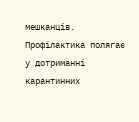мешканців. Профілактика полягає у дотриманні карантинних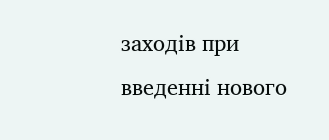заходів при введенні нового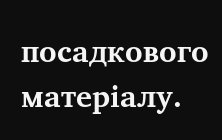посадкового матеріалу.